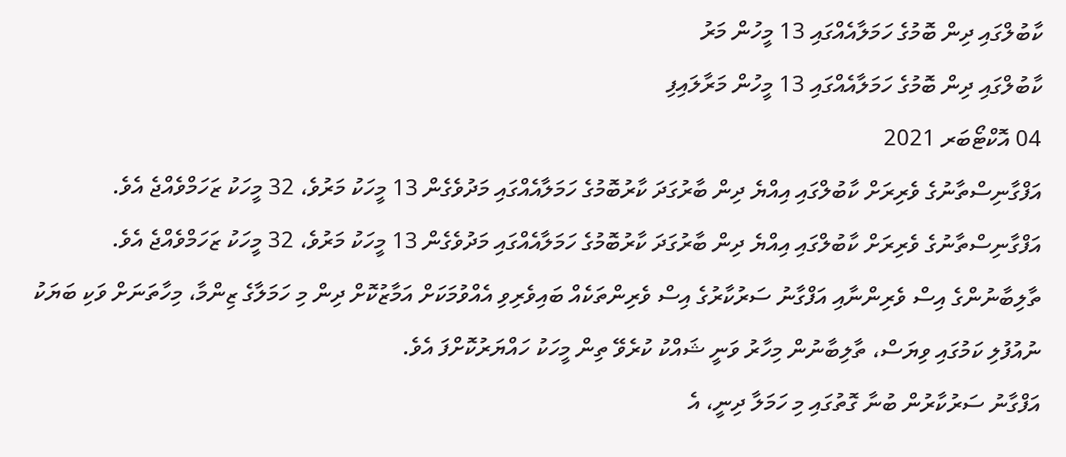ކާބުލްގައި ދިން ބޮމުގެ ހަމަލާއެއްގައި 13 މީހުން މަރު
ކާބުލްގައި ދިން ބޮމުގެ ހަމަލާއެއްގައި 13 މީހުން މަރާލައިފި
04 އޮކްޓޯބަރ 2021
އަފްގާނިސްތާނުގެ ވެރިރަށް ކާބުލްގައި އިއްޔެ ދިން ބާރުގަދަ ކާރުބޮމުގެ ހަމަލާއެއްގައި މަދުވެގެން 13 މީހަކު މަރުވެ، 32 މީހަކު ޒަހަމްވެއްޖެ އެވެ.
އަފްގާނިސްތާނުގެ ވެރިރަށް ކާބުލްގައި އިއްޔެ ދިން ބާރުގަދަ ކާރުބޮމުގެ ހަމަލާއެއްގައި މަދުވެގެން 13 މީހަކު މަރުވެ، 32 މީހަކު ޒަހަމްވެއްޖެ އެވެ.
ތާލިބާނުންގެ އިސް ވެރިންނާއި އަފްގާނު ސަރުކާރުގެ އިސް ވެރިންތަކެއް ބައިވެރިވި އެއްވުމަކަށް އަމާޒުކޮށް ދިން މި ހަމަލާގެ ޒިންމާ، މިހާތަނަށް ވަކި ބަޔަކު ނުއުފުލި ކަމުގައި ވިޔަސް، ތާލިބާނުން މިހާރު ވަނީ ޝައްކު ކުރެވޭ ތިން މީހަކު ހައްޔަރުކޮށްފަ އެވެ.
އަފްގާނު ސަރުކާރުން ބުނާ ގޮތުގައި މި ހަމަލާ ދިނީ، އެ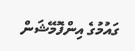ގައުމުގެ އިންފޮމޭޝަން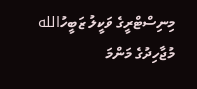މިނިސްޓްރީގެ ވަކީލު ޒަބީހުالله މުޖާހިދުގެ މަންމަ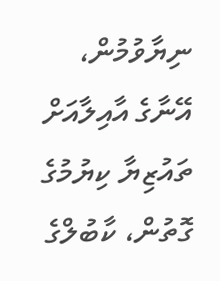ނިޔާވުމުން، އޭނާގެ އާއިލާއަށް ތައުޒިޔާ ކިޔުމުގެ ގޮތުން، ކާބުލްގެ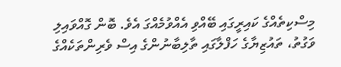މިސްކިތެއްގެ ކައިރީގައި ބޭއްވި އެއްވުމެއްގަ އެވެ. ބޮން ގޮއްވައިލި ވަގުތު، ތައުޒިޔާގެ ހަފްލާގައި ތާލިބާނުންގެ އިސް ވެރިންތަކެއްގެ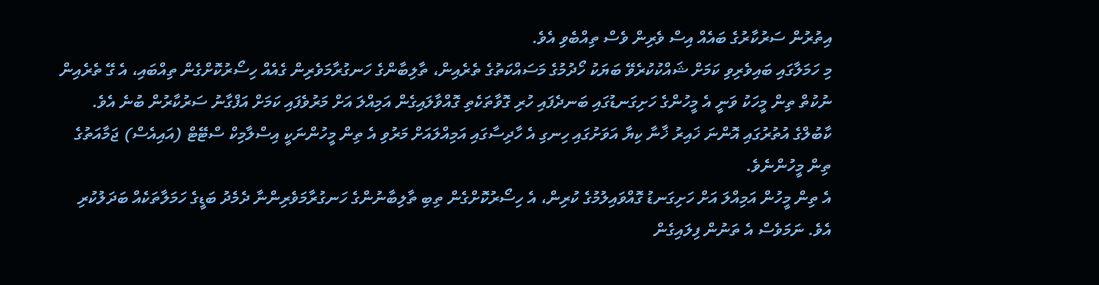އިތުރުން ސަރުކާރުގެ ބައެއް އިސް ވެރިން ވެސް ތިއްބެވި އެވެ.
މި ހަމަލާގައި ބައިވެރިވި ކަމަށް ޝައްކުކުރެވޭ ބަޔަކު ހޯދުމުގެ މަސައްކަތުގެ ތެރެއިން، ތާލިބާންގެ ހަނގުރާމަވެރިން ގެއެއް ހިސޯރުކޮށްގެން ތިއްބައި، އެ ގޭ ތެރެއިން ނުކުތް ތިން މީހަކު ވަނީ އެ މީހުންގެ ހަށިގަނޑުގައި ބަނދެފައި ހުރި ގޮވާތަކެތި ގޮއްވާލައިގެން އަމިއްލަ އަށް މަރުވެފައި ކަމަށް އަފްގާނު ސަރުކާރުން ބުނެ އެވެ. ކާބުލްގެ އުތުރުގައި އޮންނަ ޚައިރު ޚާނާ ކިޔާ އަވަށުގައި ހިނގި އެ ހާދިސާގައި އަމިއްލައަށް މަރުވި އެ ތިން މީހުންނަކީ އިސްލާމިކް ސްޓޭޓް (އައިއެސް) ޖަމާއަތުގެ ތިން މީހުންނެވެ.
އެ ތިން މީހުން އަމިއްލަ އަށް ހަށިގަނޑު ގޮއްވައިލުމުގެ ކުރިން، އެ ހިސޯރުކޮށްގެން ތިބި ތާލިބާނުންގެ ހަނގުރާމަވެރިންނާ ދެމެދު ބަޑީގެ ހަމަލާތަކެއް ބަދަލުކުރި އެވެ. ނަމަވެސް އެ ތަނުން ފިލައިގެން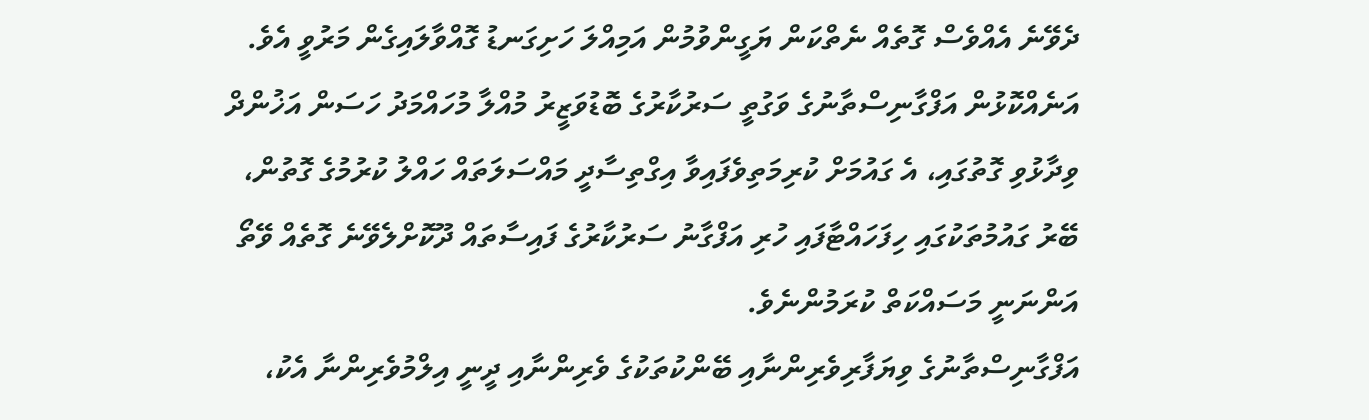ދެވޭނެ އެއްވެސް ގޮތެއް ނެތްކަން ޔަގީންވުމުން އަމިއްލަ ހަށިގަނޑު ގޮއްވާލައިގެން މަރުވީ އެވެ.
އަނެއްކޮޅުން އަފްގާނިސްތާނުގެ ވަގުތީ ސަރުކާރުގެ ބޮޑުވަޒީރު މުއްލާ މުހައްމަދު ހަސަން އަޚުންދް ވިދާޅުވި ގޮތުގައި، އެ ގައުމަށް ކުރިމަތިވެފައިވާ އިގްތިސާދީ މައްސަލަތައް ހައްލު ކުރުމުގެ ގޮތުން، ބޭރު ގައުމުތަކުގައި ހިފަހައްޓާފައި ހުރި އަފްގާނު ސަރުކާރުގެ ފައިސާތައް ދޫކޮށްލެވޭނެ ގޮތެއް ވޭތޯ އަންނަނީ މަސައްކަތް ކުރަމުންނެވެ.
އަފްގާނިސްތާނުގެ ވިޔަފާރިވެރިންނާއި ބޭންކުތަކުގެ ވެރިންނާއި ދީނީ އިލްމުވެރިންނާ އެކު،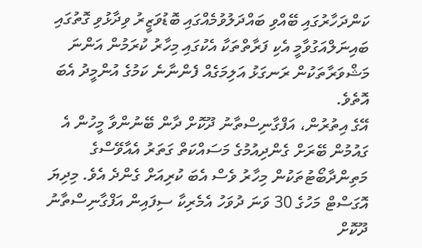ކަންދަހާރުގައި ބޭއްވި ބައްދަލުވުމެއްގައި ބޮޑުވަޒީރު ވިދާޅުވި ގޮތުގައި ބައިނަލްއަގުވާމީ އެކި ފަރާތްތަކާ އެކުގައި މިހާރު ކުރަމުން އަންނަ މަޝްވަރާތަކުން ރަނގަޅު އަލިމަގެއް ފެންނާނެ ކަމުގެ އުންމީދު އެބަ އޮތެވެ.
އޭގެ އިތުރުން، އަފްގާނިސްތާނު ދޫކޮށް ދާން ބޭނުންވާ މީހުން އެ ގައުމުން ބޭރަށް ގެންދިއުމުގެ މަސައްކަތް ގަތަރު އެއާވޭސްގެ މަތިންދާބޯޓުތަކުން މިހާރު ވެސް އެބަ ކުރިއަށް ގެންދެ އެވެ. މިދިޔަ އޮގަސްޓް މަހުގެ 30 ވަނަ ދުވަހު އެމެރިކާ ސިފައިން އަފްގާނިސްތާނު ދޫކޮށް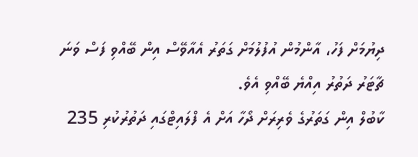ދިޔުމަށް ފަހު، އާންމުން އުފުލުމަށް ގަތަރު އެއާވޭސް އިން ބޭއްވި ފަސް ވަނަ ޗާޓަރު ދަތުރު އިއްޔެ ބޭއްވި އެވެ.
ކާބުލް އިން ގަތަރުގެ ވެރިރަށް ދޯހާ އަށް އެ ފްލައިޓްގައި ދަތުރުކުރި 235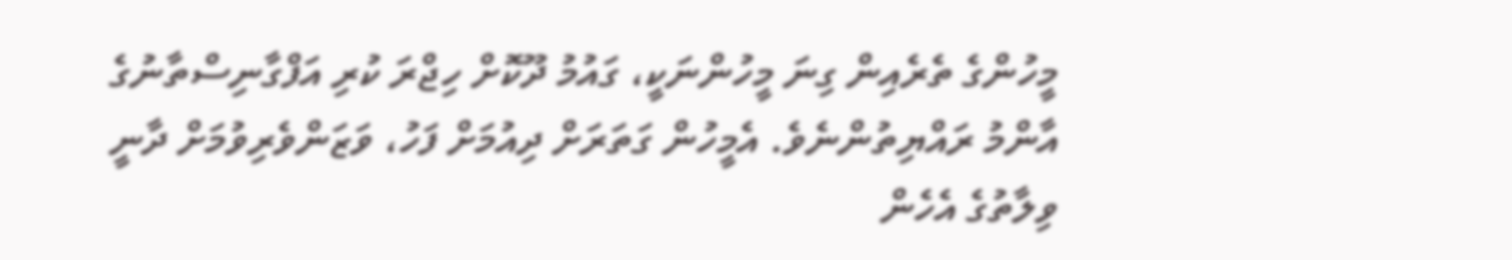މީހުންގެ ތެރެއިން ގިނަ މީހުންނަކީ، ގައުމު ދޫކޮށް ހިޖްރަ ކުރި އަފްގާނިސްތާނުގެ އާންމު ރައްޔިތުންނެވެ. އެމީހުން ގަތަރަށް ދިއުމަށް ފަހު، ވަޒަންވެރިވުމަށް ދާނީ ވިލާތުގެ އެހެން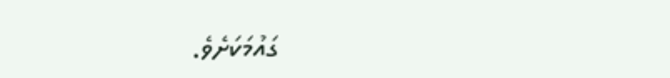ގައުމަކަށެވެ.